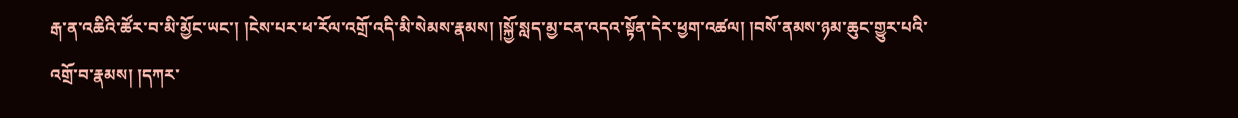རྒ་ན་འཆིའི་ཚོར་བ་མི་མྱོང་ཡང་། །ངེས་པར་ཕ་རོལ་འགྲོ་འདི་མི་སེམས་རྣམས། །སྐྱོ་སླད་མྱ་ངན་འདའ་སྟོན་དེར་ཕྱག་འཚལ། །བསོ་ནམས་ཉམ་ཆུང་གྱུར་པའི་འགྲོ་བ་རྣམས། །དཀར་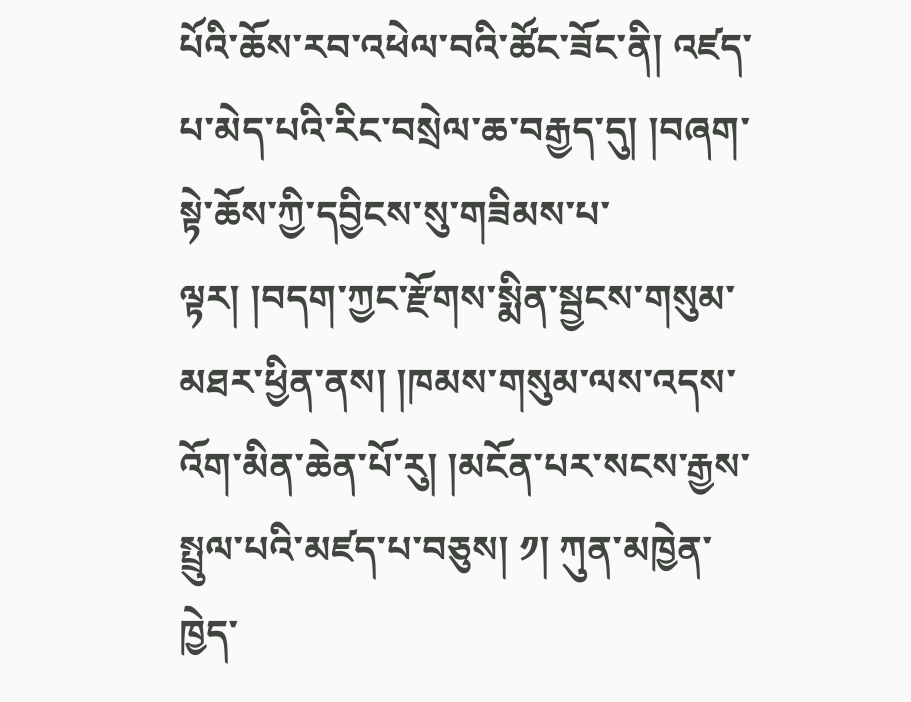པོའི་ཆོས་རབ་འཕེལ་བའི་ཚོང་ཟོང་ནི། འཛད་པ་མེད་པའི་རིང་བསྲེལ་ཆ་བརྒྱད་དུ། །བཞག་སྟེ་ཆོས་ཀྱི་དབྱིངས་སུ་གཟིམས་པ་ལྟར། །བདག་ཀྱང་རྫོགས་སྨིན་སྦྱངས་གསུམ་མཐར་ཕྱིན་ནས། །ཁམས་གསུམ་ལས་འདས་འོག་མིན་ཆེན་པོ་རུ། །མངོན་པར་སངས་རྒྱས་སྤྲུལ་པའི་མཛད་པ་བཅུས། ༡། ཀུན་མཁྱེན་ཁྱེད་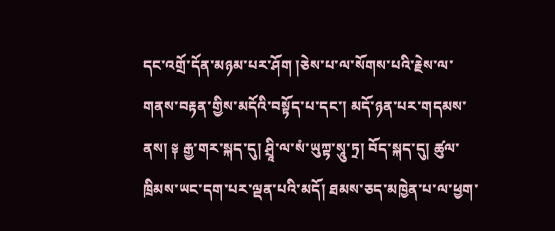དང་འགྲོ་དོན་མཉམ་པར་ཤོག །ཅེས་པ་ལ་སོགས་པའི་རྗེས་ལ་གནས་བརྟན་གྱིས་མདོའི་བསྟོད་པ་དང་། མདོ་ཉན་པར་གདམས་ནས། ༈ རྒྱ་གར་སྐད་དུ། ཤྲཱི་ལ་སཾ་ཡུཀྟ་སཱུ་ཏྲ། བོད་སྐད་དུ། ཚུལ་ཁྲིམས་ཡང་དག་པར་ལྡན་པའི་མདོ། ཐམས་ཅད་མཁྱེན་པ་ལ་ཕྱག་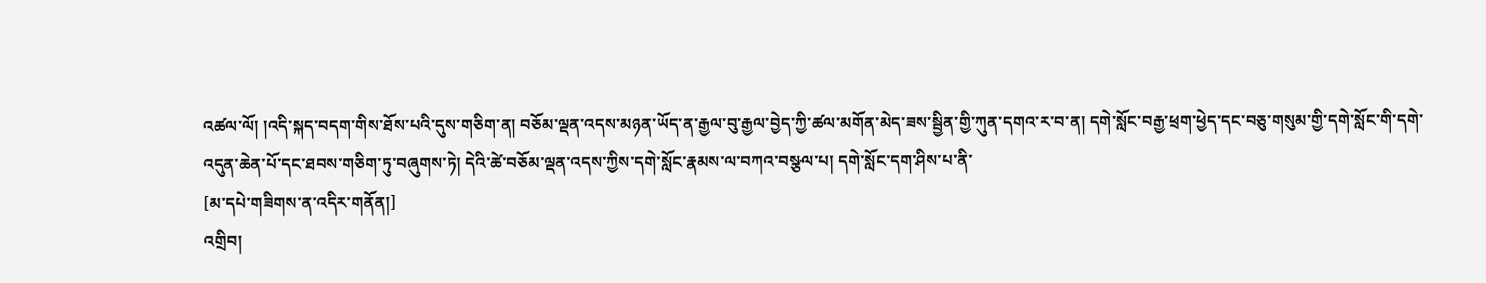འཚལ་ལོ། །འདི་སྐད་བདག་གིས་ཐོས་པའི་དུས་གཅིག་ན། བཅོམ་ལྡན་འདས་མཉན་ཡོད་ན་རྒྱལ་བུ་རྒྱལ་བྱེད་ཀྱི་ཚལ་མགོན་མེད་ཟས་སྦྱིན་གྱི་ཀུན་དགའ་ར་བ་ན། དགེ་སློང་བརྒྱ་ཕྲག་ཕྱེད་དང་བཅུ་གསུམ་གྱི་དགེ་སློང་གི་དགེ་འདུན་ཆེན་པོ་དང་ཐབས་གཅིག་ཏུ་བཞུགས་ཏེ། དེའི་ཚེ་བཅོམ་ལྡན་འདས་ཀྱིས་དགེ་སློང་རྣམས་ལ་བཀའ་བསྩལ་པ། དགེ་སློང་དག་ཤིས་པ་ནི་
[མ་དཔེ་གཟིགས་ན་འདིར་གནོན།]
འགྲིབ།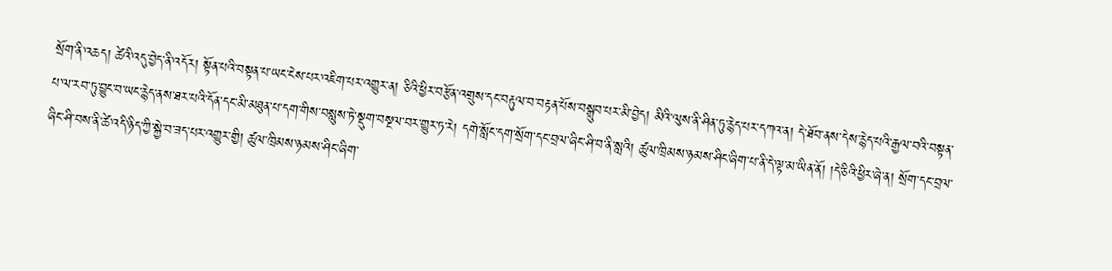སྲོག་ནི་འཆད། ཚེའི་འདུ་བྱེད་ནི་འདོར། སྟོན་པའི་བསྟན་པ་ཡང་ངེས་པར་འཇིག་པར་འགྱུར་ན། ཅིའི་ཕྱིར་བརྩོན་འགྲུས་དང་བརྟུལ་བ་བརྟན་པོས་བསྒྲུབ་པར་མི་བྱེད། མིའི་ལུས་ནི་ཤིན་ཏུ་རྙེད་པར་དཀའ་ན། དེ་ཐོབ་ནས་དེས་རྙེད་པའི་རྒྱལ་བའི་བསྟན་པ་ལ་རབ་ཏུ་བྱུང་བ་ཡང་རྙེད་ནས་ཐར་པའི་དོན་དང་མི་མཐུན་པ་དག་གིས་བསླུས་ཏེ་སྡུག་བསྔལ་བར་གྱུར་ཏ་རེ། དགེ་སློང་དག་སྲོག་དང་བྲལ་ཞིང་ཤི་བ་ནི་སླའི། ཚུལ་ཁྲིམས་ཉམས་ཤིང་ཞིག་པ་ནི་དེ་ལྟ་མ་ཡིན་ནོ། །དེ་ཅིའི་ཕྱིར་ཞེ་ན། སྲོག་དང་བྲལ་ཞིང་ཤི་བས་ནི་ཚེ་འདི་ཉིད་ཀྱི་སྐྱེ་བ་ཟད་པར་འགྱུར་གྱི། ཚུལ་ཁྲིམས་ཉམས་ཤིང་ཞིག་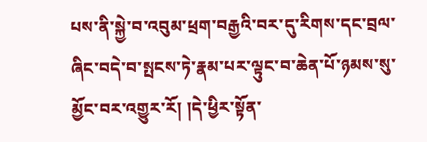པས་ནི་སྐྱེ་བ་འབུམ་ཕྲག་བརྒྱའི་བར་དུ་རིགས་དང་བྲལ་ཞིང་བདེ་བ་སྤངས་ཏེ་རྣམ་པར་ལྟུང་བ་ཆེན་པོ་ཉམས་སུ་མྱོང་བར་འགྱུར་རོ། །དེ་ཕྱིར་སྟོན་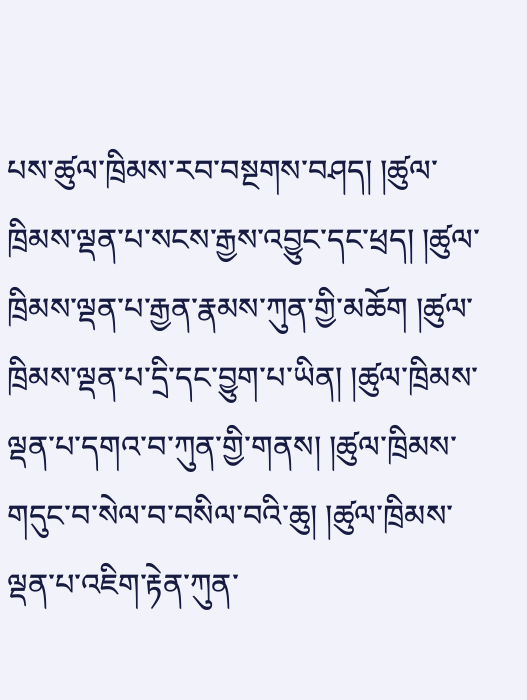པས་ཚུལ་ཁྲིམས་རབ་བསྔགས་བཤད། །ཚུལ་ཁྲིམས་ལྡན་པ་སངས་རྒྱས་འབྱུང་དང་ཕྲད། །ཚུལ་ཁྲིམས་ལྡན་པ་རྒྱན་རྣམས་ཀུན་གྱི་མཆོག །ཚུལ་ཁྲིམས་ལྡན་པ་དྲི་དང་བྱུག་པ་ཡིན། །ཚུལ་ཁྲིམས་ལྡན་པ་དགའ་བ་ཀུན་གྱི་གནས། །ཚུལ་ཁྲིམས་གདུང་བ་སེལ་བ་བསིལ་བའི་ཆུ། །ཚུལ་ཁྲིམས་ལྡན་པ་འཇིག་རྟེན་ཀུན་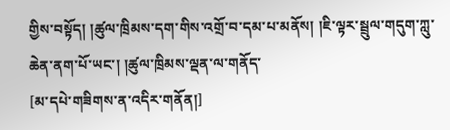གྱིས་བསྟོད། །ཚུལ་ཁྲིམས་དག་གིས་འགྲོ་བ་དམ་པ་མནོས། །ཇི་ལྟར་སྦྲུལ་གདུག་ཀླུ་ཆེན་ནག་པོ་ཡང་། །ཚུལ་ཁྲིམས་ལྡན་ལ་གནོད་
[མ་དཔེ་གཟིགས་ན་འདིར་གནོན།]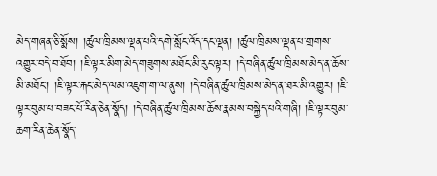མེད་གཞན་ཅི་སྨོས། །ཚུལ་ཁྲིམས་ལྡན་པའི་དགེ་སློང་འོད་དང་ལྡན། །ཚུལ་ཁྲིམས་ལྡན་པ་གྲགས་འགྱུར་བདེ་བ་ཐོབ། །ཇི་ལྟར་མིག་མེད་གཟུགས་མཐོང་མི་རུང་ལྟར། །དེ་བཞིན་ཚུལ་ཁྲིམས་མེད་ན་ཆོས་མི་མཐོང་། །ཇི་ལྟར་རྐང་མེད་ལམ་འཇུག་ག་ལ་ནུས། །དེ་བཞིན་ཚུལ་ཁྲིམས་མེད་ན་ཐར་མི་འགྱུར། །ཇི་ལྟར་བུམ་པ་བཟང་པོ་རིན་ཅེན་སྣོད། །དེ་བཞིན་ཚུལ་ཁྲིམས་ཆོས་རྣམས་བསྐྱེད་པའི་གཞི། །ཇི་ལྟར་བུམ་ཆག་རིན་ཆེན་སྣོད་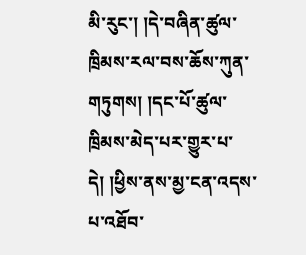མི་རུང་། །དེ་བཞིན་ཚུལ་ཁྲིམས་རལ་བས་ཆོས་ཀུན་གཏུགས། །དང་པོ་ཚུལ་ཁྲིམས་མེད་པར་གྱུར་པ་དེ། །ཕྱིས་ནས་མྱ་ངན་འདས་པ་འཐོབ་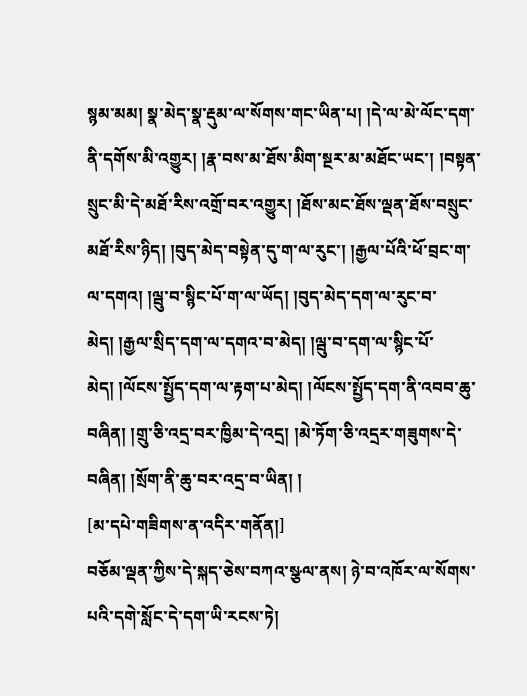སྙམ་མམ། སྣ་མེད་སྣ་རྡུམ་ལ་སོགས་གང་ཡིན་པ། །དེ་ལ་མེ་ལོང་དག་ནི་དགོས་མི་འགྱུར། །རྣ་བས་མ་ཐོས་མིག་སྔར་མ་མཐོང་ཡང་། །བསྟན་སྲུང་མི་དེ་མཐོ་རིས་འགྲོ་བར་འགྱུར། །ཐོས་མང་ཐོས་ལྡན་ཐོས་བསྲུང་མཐོ་རིས་ཉིད། །བུད་མེད་བསྟེན་དུ་ག་ལ་རུང་། །རྒྱལ་པོའི་ཕོ་བྲང་ག་ལ་དགའ། །ལྦུ་བ་སྙིང་པོ་ག་ལ་ཡོད། །བུད་མེད་དག་ལ་རུང་བ་མེད། །རྒྱལ་སྲིད་དག་ལ་དགའ་བ་མེད། །ལྦུ་བ་དག་ལ་སྙིང་པོ་མེད། །ལོངས་སྤྱོད་དག་ལ་རྟག་པ་མེད། །ལོངས་སྤྱོད་དག་ནི་འབབ་ཆུ་བཞིན། །གྲུ་ཅི་འདྲ་བར་ཁྱིམ་དེ་འདྲ། །མེ་ཏོག་ཅི་འདྲར་གཟུགས་དེ་བཞིན། །སྲོག་ནི་ཆུ་བར་འདྲ་བ་ཡིན། །
[མ་དཔེ་གཟིགས་ན་འདིར་གནོན།]
བཅོམ་ལྡན་ཀྱིས་དེ་སྐད་ཅེས་བཀའ་སྩལ་ནས། ཉེ་བ་འཁོར་ལ་སོགས་པའི་དགེ་སློང་དེ་དག་ཡི་རངས་ཏེ།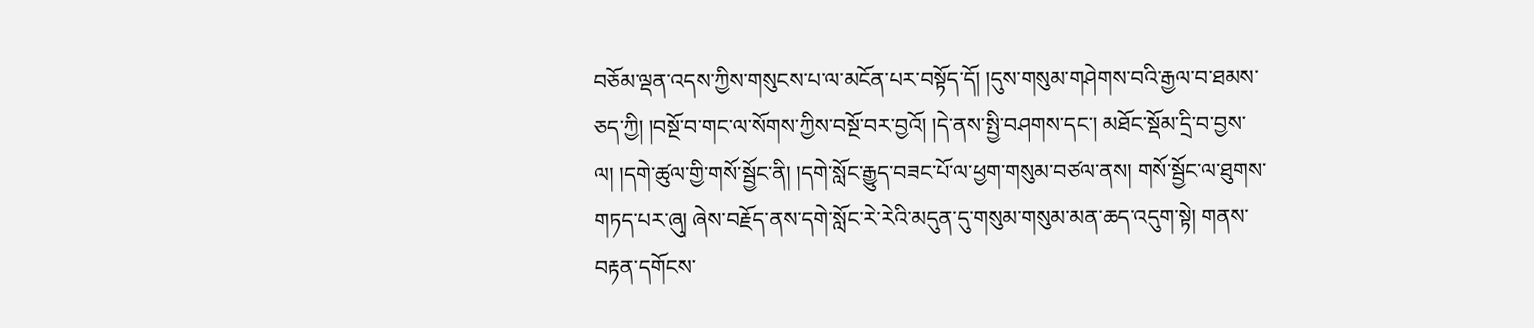བཅོམ་ལྡན་འདས་ཀྱིས་གསུངས་པ་ལ་མངོན་པར་བསྟོད་དོ། །དུས་གསུམ་གཤེགས་བའི་རྒྱལ་བ་ཐམས་ཅད་ཀྱི། །བསྔོ་བ་གང་ལ་སོགས་ཀྱིས་བསྔོ་བར་བྱའོ། །དེ་ནས་སྤྱི་བཤགས་དང་། མཐོང་སྡོམ་དྲི་བ་བྱས་ལ། །དགེ་ཚུལ་གྱི་གསོ་སྦྱོང་ནི། །དགེ་སློང་རྒྱུད་བཟང་པོ་ལ་ཕྱག་གསུམ་བཙལ་ནས། གསོ་སྦྱོང་ལ་ཐུགས་གཏད་པར་ཞུ། ཞེས་བརྗོད་ནས་དགེ་སློང་རེ་རེའི་མདུན་དུ་གསུམ་གསུམ་མན་ཆད་འདུག་སྟེ། གནས་བརྟན་དགོངས་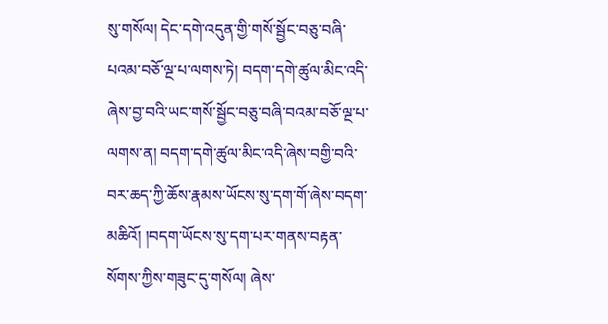སུ་གསོལ། དེང་དགེ་འདུན་གྱི་གསོ་སྦྱོང་བཅུ་བཞི་པའམ་བཅོ་ལྔ་པ་ལགས་ཏེ། བདག་དགེ་ཚུལ་མིང་འདི་ཞེས་བྱ་བའི་ཡང་གསོ་སྦྱོང་བཅུ་བཞི་བའམ་བཅོ་ལྔ་པ་ལགས་ན། བདག་དགེ་ཚུལ་མིང་འདི་ཞེས་བགྱི་བའི་བར་ཆད་ཀྱི་ཆོས་རྣམས་ཡོངས་སུ་དག་གོ་ཞེས་བདག་མཆིའོ། །བདག་ཡོངས་སུ་དག་པར་གནས་བརྟན་སོགས་ཀྱིས་གཟུང་དུ་གསོལ། ཞེས་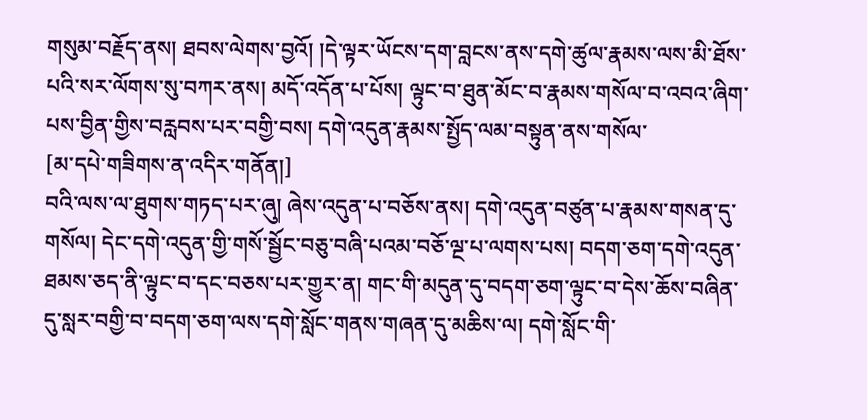གསུམ་བརྗོད་ནས། ཐབས་ལེགས་བྱའོ། །དེ་ལྟར་ཡོངས་དག་བླངས་ནས་དགེ་ཚུལ་རྣམས་ལས་མི་ཐོས་པའི་སར་ལོགས་སུ་བཀར་ནས། མདོ་འདོན་པ་པོས། ལྟུང་བ་ཐུན་མོང་བ་རྣམས་གསོལ་བ་འབའ་ཞིག་པས་བྱིན་གྱིས་བརླབས་པར་བགྱི་བས། དགེ་འདུན་རྣམས་སྤྱོད་ལམ་བསྟུན་ནས་གསོལ་
[མ་དཔེ་གཟིགས་ན་འདིར་གནོན།]
བའི་ལས་ལ་ཐུགས་གཏད་པར་ཞུ། ཞེས་འདུན་པ་བཅོས་ནས། དགེ་འདུན་བཙུན་པ་རྣམས་གསན་དུ་གསོལ། དེང་དགེ་འདུན་གྱི་གསོ་སྦྱོང་བཅུ་བཞི་པའམ་བཅོ་ལྔ་པ་ལགས་པས། བདག་ཅག་དགེ་འདུན་ཐམས་ཅད་ནི་ལྟུང་བ་དང་བཅས་པར་གྱུར་ན། གང་གི་མདུན་དུ་བདག་ཅག་ལྟུང་བ་དེས་ཆོས་བཞིན་དུ་སླར་བགྱི་བ་བདག་ཅག་ལས་དགེ་སློང་གནས་གཞན་དུ་མཆིས་ལ། དགེ་སློང་གི་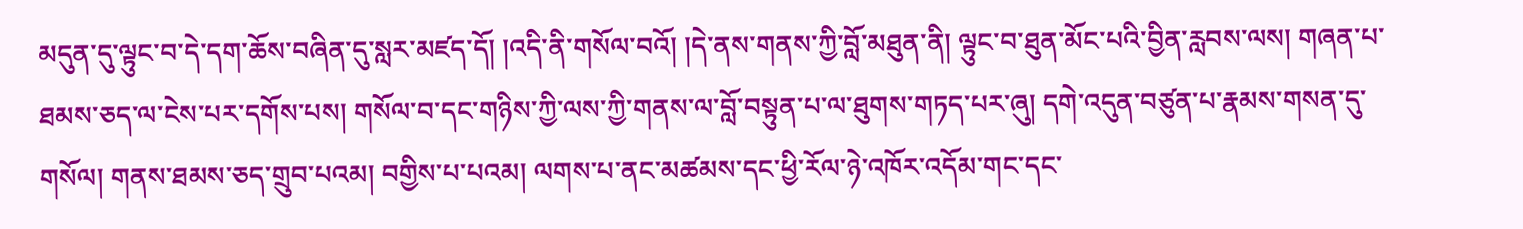མདུན་དུ་ལྟུང་བ་དེ་དག་ཆོས་བཞིན་དུ་སླར་མཛད་དོ། །འདི་ནི་གསོལ་བའོ། །དེ་ནས་གནས་ཀྱི་བློ་མཐུན་ནི། ལྟུང་བ་ཐུན་མོང་པའི་བྱིན་རླབས་ལས། གཞན་པ་ཐམས་ཅད་ལ་ངེས་པར་དགོས་པས། གསོལ་བ་དང་གཉིས་ཀྱི་ལས་ཀྱི་གནས་ལ་བློ་བསྟུན་པ་ལ་ཐུགས་གཏད་པར་ཞུ། དགེ་འདུན་བཙུན་པ་རྣམས་གསན་དུ་གསོལ། གནས་ཐམས་ཅད་གྲུབ་པའམ། བགྱིས་པ་པའམ། ལགས་པ་ནང་མཚམས་དང་ཕྱི་རོལ་ཉེ་འཁོར་འདོམ་གང་དང་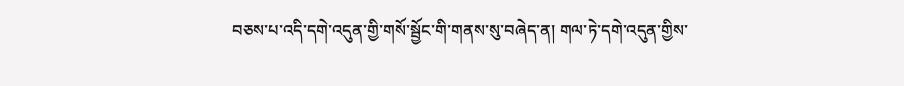བཅས་པ་འདི་དགེ་འདུན་གྱི་གསོ་སྦྱོང་གི་གནས་སུ་བཞེད་ན། གལ་ཏེ་དགེ་འདུན་གྱིས་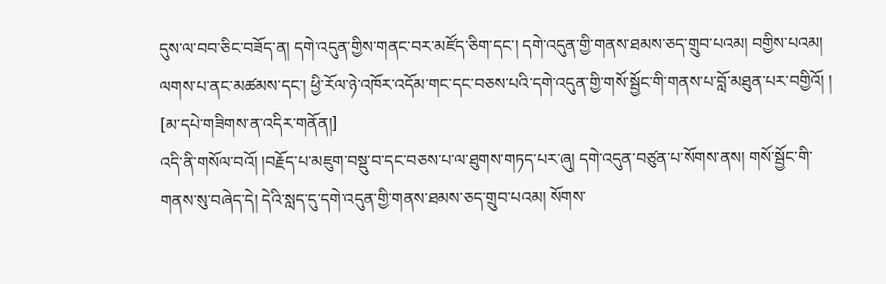དུས་ལ་བབ་ཅིང་བཟོད་ན། དགེ་འདུན་གྱིས་གནང་བར་མཛོད་ཅིག་དང་། དགེ་འདུན་གྱི་གནས་ཐམས་ཅད་གྲུབ་པའམ། བགྱིས་པའམ། ལགས་པ་ནང་མཚམས་དང་། ཕྱི་རོལ་ཉེ་འཁོར་འདོམ་གང་དང་བཅས་པའི་དགེ་འདུན་གྱི་གསོ་སྦྱོང་གི་གནས་པ་བློ་མཐུན་པར་བགྱིའོ། །
[མ་དཔེ་གཟིགས་ན་འདིར་གནོན།]
འདི་ནི་གསོལ་བའོ། །བརྗོད་པ་མཇུག་བསྡུ་བ་དང་བཅས་པ་ལ་ཐུགས་གཏད་པར་ཞུ། དགེ་འདུན་བཙུན་པ་སོགས་ནས། གསོ་སྦྱོང་གི་གནས་སུ་བཞེད་དེ། དེའི་སླད་དུ་དགེ་འདུན་གྱི་གནས་ཐམས་ཅད་གྲུབ་པའམ། སོགས་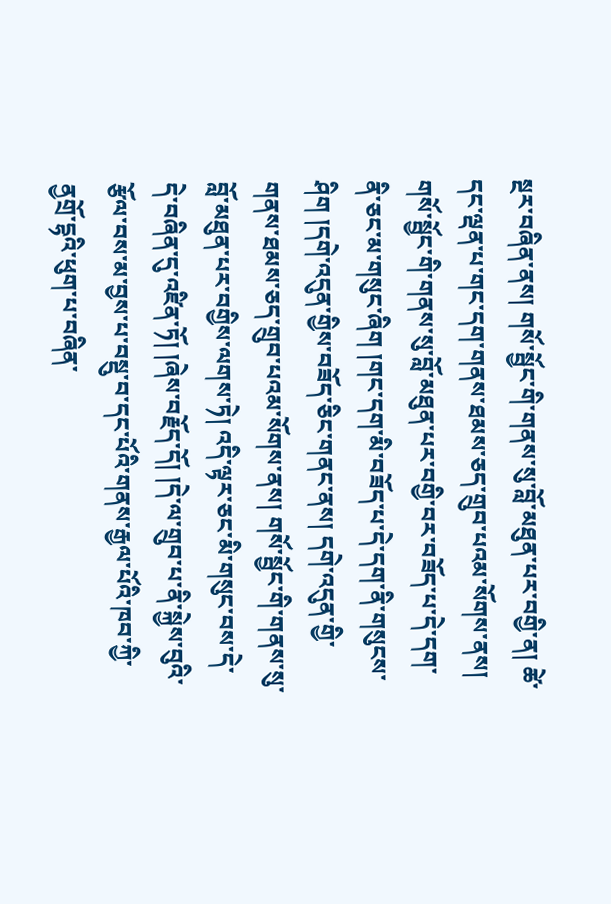སྔར་བཞིན་ནས། གསོ་སྦྱོང་གི་གནས་སུ་བློ་མཐུན་པར་བགྱི་ན། ཚེ་དང་ལྡན་པ་གང་དག་གནས་ཐམས་ཅད་གྲུབ་པའམ་སོགས་ནས། གསོ་སྦྱོང་གི་གནས་སུ་བློ་མཐུན་པར་བགྱི་བར་བཟོད་པ་དེ་དག་ནི་ཅང་མ་གསུང་ཞིག །གང་དག་མི་བཟོད་པ་དེ་དག་ནི་གསུངས་ཤིག །དགེ་འདུན་གྱིས་བཟོད་ཅིང་གནང་ནས། དགེ་འདུན་གྱི་གནས་ཐམས་ཅད་གྲུབ་པའམ་སོགས་ནས། གསོ་སྦྱོང་གི་གནས་སུ་བློ་མཐུན་པར་བགྱིས་ལགས་ཏེ། འདི་ལྟར་ཅང་མི་གསུང་བས་དེ་དེ་བཞིན་དུ་འཛིན་ཏོ། །ཞེས་བརྗོད་དོ། །དེ་ལ་གྲུབ་པ་ནི་སྐྱེས་བུའི་རྩོལ་བས་མ་བྱས་པ་བསྡུ་བ་དང་པོའི་གནས་རྒྱལ་པོའི་ཁབ་ཀྱི་ནྱགྲོ་དྷའི་ཕུག་པ་བཞིན་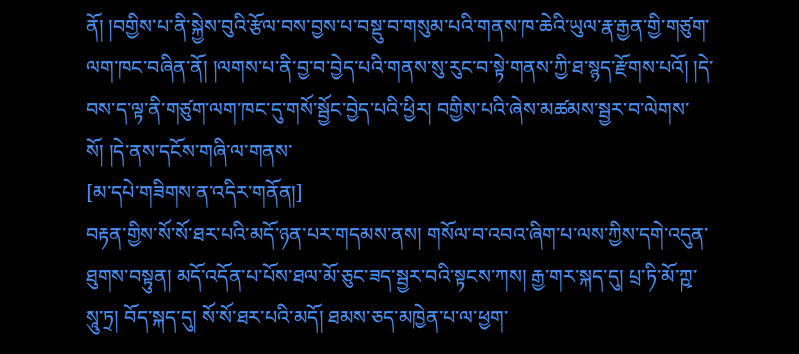ནོ། །བགྱིས་པ་ནི་སྐྱེས་བུའི་རྩོལ་བས་བྱས་པ་བསྡུ་བ་གསུམ་པའི་གནས་ཁ་ཆེའི་ཡུལ་རྣ་རྒྱན་གྱི་གཙུག་ལག་ཁང་བཞིན་ནོ། །ལགས་པ་ནི་བྱ་བ་བྱེད་པའི་གནས་སུ་རུང་བ་སྟེ་གནས་ཀྱི་ཐ་སྙད་རྫོགས་པའོ། །དེ་བས་ད་ལྟ་ནི་གཙུག་ལག་ཁང་དུ་གསོ་སྦྱོང་བྱེད་པའི་ཕྱིར། བགྱིས་པའི་ཞེས་མཚམས་སྦྱར་བ་ལེགས་སོ། །དེ་ནས་དངོས་གཞི་ལ་གནས་
[མ་དཔེ་གཟིགས་ན་འདིར་གནོན།]
བརྟན་གྱིས་སོ་སོ་ཐར་པའི་མདོ་ཉན་པར་གདམས་ནས། གསོལ་བ་འབའ་ཞིག་པ་ལས་ཀྱིས་དགེ་འདུན་ཐུགས་བསྟུན། མདོ་འདོན་པ་པོས་ཐལ་མོ་ཅུང་ཟད་སྦྱར་བའི་སྟངས་ཀས། རྒྱ་གར་སྐད་དུ། པྲ་ཏི་མོ་ཀྵ་སཱུ་ཏྲ། བོད་སྐད་དུ། སོ་སོ་ཐར་པའི་མདོ། ཐམས་ཅད་མཁྱེན་པ་ལ་ཕྱག་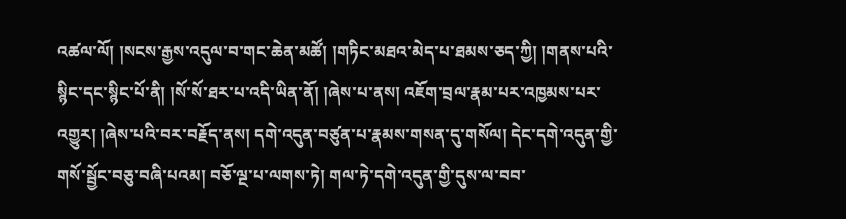འཚལ་ལོ། །སངས་རྒྱས་འདུལ་བ་གང་ཆེན་མཚོ། །གཏིང་མཐའ་མེད་པ་ཐམས་ཅད་ཀྱི། །གནས་པའི་སྙིང་དང་སྙིང་པོ་ནི། །སོ་སོ་ཐར་པ་འདི་ཡིན་ནོ། །ཞེས་པ་ནས། འཇོག་བྲལ་རྣམ་པར་འཁྱམས་པར་འགྱུར། །ཞེས་པའི་བར་བརྗོད་ནས། དགེ་འདུན་བཙུན་པ་རྣམས་གསན་དུ་གསོལ། དེང་དགེ་འདུན་གྱི་གསོ་སྦྱོང་བཅུ་བཞི་པའམ། བཅོ་ལྔ་པ་ལགས་ཏེ། གལ་ཏེ་དགེ་འདུན་གྱི་དུས་ལ་བབ་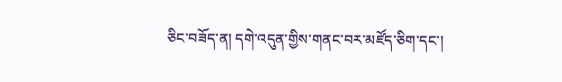ཅིང་བཟོད་ན། དགེ་འདུན་གྱིས་གནང་བར་མཛོད་ཅིག་དང་།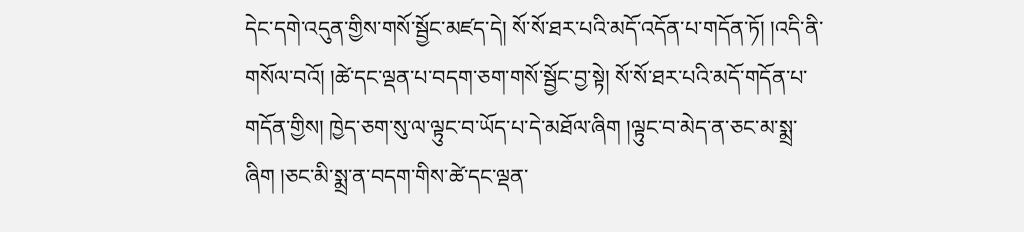དེང་དགེ་འདུན་གྱིས་གསོ་སྦྱོང་མཛད་དེ། སོ་སོ་ཐར་པའི་མདོ་འདོན་པ་གདོན་ཏོ། །འདི་ནི་གསོལ་བའོ། །ཚེ་དང་ལྡན་པ་བདག་ཅག་གསོ་སྦྱོང་བྱ་སྟེ། སོ་སོ་ཐར་པའི་མདོ་གདོན་པ་གདོན་གྱིས། ཁྱེད་ཅག་སུ་ལ་ལྟུང་བ་ཡོད་པ་དེ་མཐོལ་ཞིག །ལྟུང་བ་མེད་ན་ཅང་མ་སྨྲ་ཞིག །ཅང་མི་སྨྲ་ན་བདག་གིས་ཚེ་དང་ལྡན་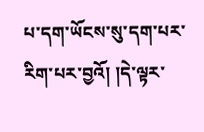པ་དག་ཡོངས་སུ་དག་པར་རིག་པར་བྱའོ། །དེ་ལྟར་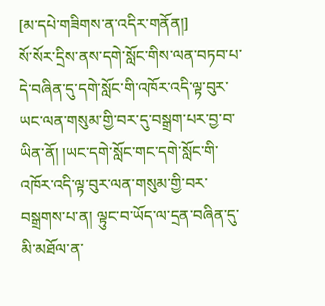[མ་དཔེ་གཟིགས་ན་འདིར་གནོན།]
སོ་སོར་དྲིས་ནས་དགེ་སློང་གིས་ལན་བཏབ་པ་དེ་བཞིན་དུ་དགེ་སློང་གི་འཁོར་འདི་ལྟ་བུར་ཡང་ལན་གསུམ་གྱི་བར་དུ་བསྒྲག་པར་བྱ་བ་ཡིན་ནོ། །ཡང་དགེ་སློང་གང་དགེ་སློང་གི་འཁོར་འདི་ལྟ་བུར་ལན་གསུམ་གྱི་བར་བསྒྲགས་པ་ན། ལྟུང་བ་ཡོད་ལ་དྲན་བཞིན་དུ་མི་མཐོལ་ན་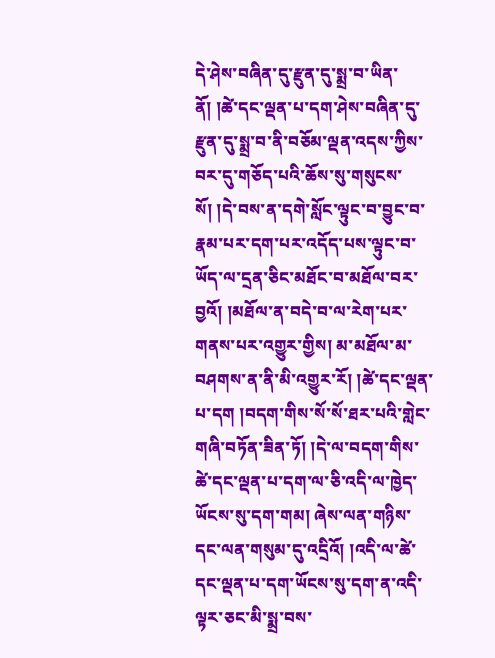དེ་ཤེས་བཞིན་དུ་རྫུན་དུ་སྨྲ་བ་ཡིན་ནོ། །ཚེ་དང་ལྡན་པ་དག་ཤེས་བཞིན་དུ་རྫུན་དུ་སྨྲ་བ་ནི་བཅོམ་ལྡན་འདས་ཀྱིས་བར་དུ་གཅོད་པའི་ཆོས་སུ་གསུངས་སོ། །དེ་བས་ན་དགེ་སློང་ལྟུང་བ་བྱུང་བ་རྣམ་པར་དག་པར་འདོད་པས་ལྟུང་བ་ཡོད་ལ་དྲན་ཅིང་མཐོང་བ་མཐོལ་བར་བྱའོ། །མཐོལ་ན་བདེ་བ་ལ་རེག་པར་གནས་པར་འགྱུར་གྱིས། མ་མཐོལ་མ་བཤགས་ན་ནི་མི་འགྱུར་རོ། །ཚེ་དང་ལྡན་པ་དག །བདག་གིས་སོ་སོ་ཐར་པའི་གླེང་གཞི་བཏོན་ཟིན་ཏོ། །དེ་ལ་བདག་གིས་ཚེ་དང་ལྡན་པ་དག་ལ་ཅི་འདི་ལ་ཁྱེད་ཡོངས་སུ་དག་གམ། ཞེས་ལན་གཉིས་དང་ལན་གསུམ་དུ་འདྲིའོ། །འདི་ལ་ཚེ་དང་ལྡན་པ་དག་ཡོངས་སུ་དག་ན་འདི་ལྟར་ཅང་མི་སྨྲ་བས་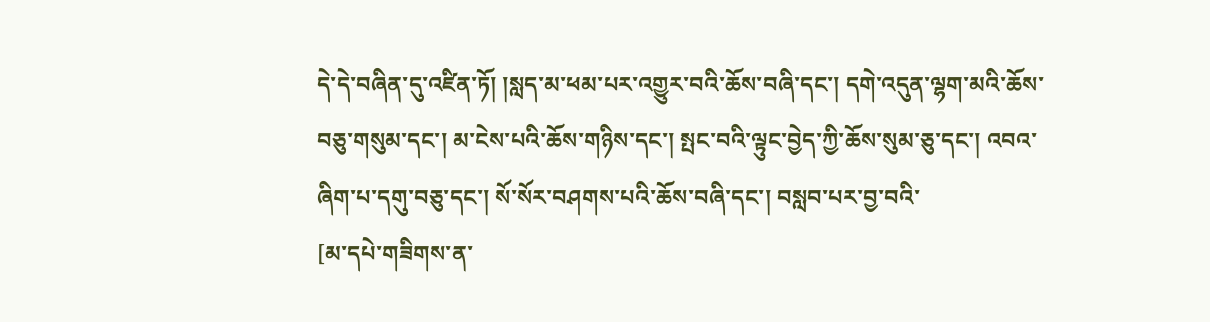དེ་དེ་བཞིན་དུ་འཛིན་ཏོ། །སླད་མ་ཕམ་པར་འགྱུར་བའི་ཆོས་བཞི་དང་། དགེ་འདུན་ལྷག་མའི་ཆོས་བཅུ་གསུམ་དང་། མ་ངེས་པའི་ཆོས་གཉིས་དང་། སྤང་བའི་ལྟུང་བྱེད་ཀྱི་ཆོས་སུམ་ཅུ་དང་། འབའ་ཞིག་པ་དགུ་བཅུ་དང་། སོ་སོར་བཤགས་པའི་ཆོས་བཞི་དང་། བསླབ་པར་བྱ་བའི་
[མ་དཔེ་གཟིགས་ན་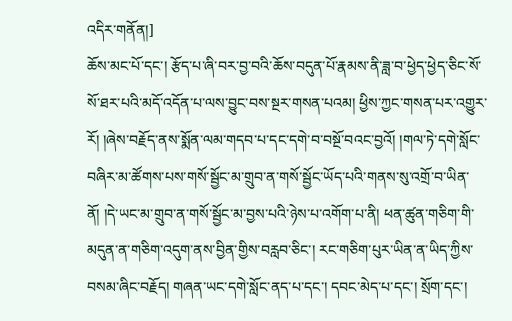འདིར་གནོན།]
ཆོས་མང་པོ་དང་། རྩོད་པ་ཞི་བར་བྱ་བའི་ཆོས་བདུན་པོ་རྣམས་ནི་ཟླ་བ་ཕྱེད་ཕྱེད་ཅིང་སོ་སོ་ཐར་པའི་མདོ་འདོན་པ་ལས་བྱུང་བས་སྔར་གསན་པའམ། ཕྱིས་ཀྱང་གསན་པར་འགྱུར་རོ། །ཞེས་བརྗོད་ནས་སྨོན་ལམ་གདབ་པ་དང་དགེ་བ་བསྔོ་བའང་བྱའོ། །གལ་ཏེ་དགེ་སློང་བཞིར་མ་ཚོགས་པས་གསོ་སྦྱོང་མ་གྲུབ་ན་གསོ་སྦྱོང་ཡོད་པའི་གནས་སུ་འགྲོ་བ་ཡིན་ནོ། །དེ་ཡང་མ་གྲུབ་ན་གསོ་སྦྱོང་མ་བྱས་པའི་ཉེས་པ་འགོག་པ་ནི། ཕན་ཚུན་གཅིག་གི་མདུན་ན་གཅིག་འདུག་ནས་བྱིན་གྱིས་བརླབ་ཅིང་། རང་གཅིག་པུར་ཡིན་ན་ཡིད་ཀྱིས་བསམ་ཞིང་བརྗོད། གཞན་ཡང་དགེ་སློང་ནད་པ་དང་། དབང་མེད་པ་དང་། སྲོག་དང་།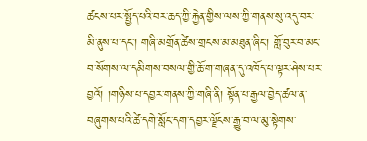ཚངས་པར་སྤྱོད་པའི་བར་ཆད་ཀྱི་རྐྱེན་གྱིས་ལས་ཀྱི་གནས་སུ་འདུ་བར་མི་ནུས་པ་དང་། གཞི་མགྲོན་ཚེས་གྲངས་མ་མཐུན་ཞིང་། གློ་བུར་བ་མང་བ་སོགས་ལ་དམིགས་བསལ་གྱི་ཆོ་ག་གཞན་དུ་འཁོད་པ་ལྟར་ཤེས་པར་བྱའོ། །གཉིས་པ་དབྱར་གནས་ཀྱི་གཞི་ནི། སྟོན་པ་རྒྱལ་བྱེད་ཚལ་ན་བཞུགས་པའི་ཚེ་དགེ་སློང་དག་དབྱར་ལྗོངས་རྒྱུ་བ་ལ་མུ་སྟེགས་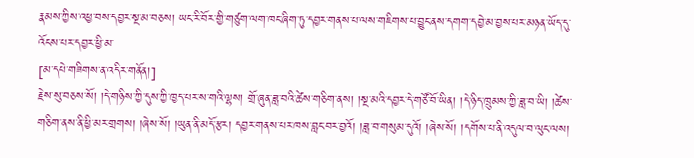རྣམས་ཀྱིས་འཕྱ་བས་དབྱར་སྔ་མ་བཅས། ཡང་རི་བོར་གྱི་གཙུག་ལག་ཁང་ཞིག་ཏུ་དབྱར་གནས་པ་ལས་གཇིགས་པ་བྱུང་ནས་དགག་དབྱེ་མ་བྱས་པར་མཉན་ཡོད་དུ་འོངས་པར་དབྱར་ཕྱི་མ་
[མ་དཔེ་གཟིགས་ན་འདིར་གནོན།]
རྗེས་སུ་བཅས་སོ། །དེ་གཉིས་ཀྱི་དུས་ཀྱི་ཁྱད་པར་ས་གའི་ལྷས། གྲོ་ཞུན་ཟླ་བའི་ཚེས་གཅིག་ནས། །སྔ་མའི་དབྱར་དེ་གཙོ་བོ་ཡིན། །དེ་ཉིད་ཁྲུམས་ཀྱི་ཟླ་བ་ཡི། །ཚེས་གཅིག་ནས་ནི་ཕྱི་མར་གྲགས། །ཞེས་སོ། །ཡུན་ནི་མདོ་རྩར། དབྱར་གནས་པར་ཁས་བླང་བར་བྱའོ། །ཟླ་བ་གསུམ་དུའོ། །ཞེས་སོ། །དགོས་པ་ནི་འདུལ་བ་ལུང་ལས།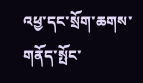འཕྱ་དང་སྲོག་ཆགས་གནོད་སྤོང་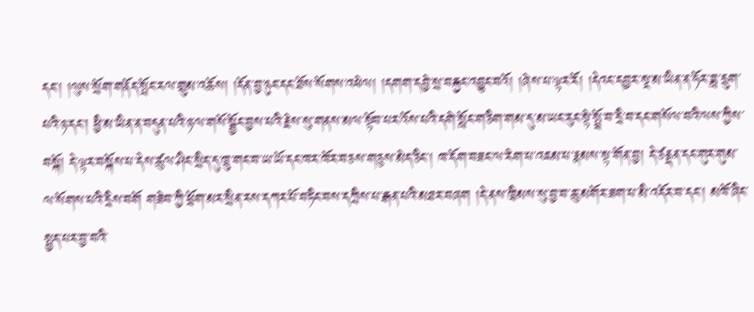དང་། །ལུས་སྲོག་གནོད་སྤོང་རལ་གྲུམ་འཆོས། །དོན་བྱ་ཉུང་དང་ཐོས་སོགས་འཕེལ། །དགག་དབྱེ་སྲ་བརྐྱང་འབྱུང་བའོ། །ཞེས་པ་ལྟར་རོ། །དེའང་དབྱར་སྔ་མ་ཡིན་ན་ཧོར་ཟླ་དྲུག་པའི་ཉ་དང་། ཕྱི་མ་ཡིན་ན་བདུན་པའི་ཉ་ལ་གསོ་སྦྱོང་བྱས་པའི་རྗེས་སུ་གནས་མལ་སྟོབ་པར་འོས་པའི་དགེ་སློང་གཅིག་གམ་དུ་མ་ཡང་རུང་སྟེ་སྤྲོ་བ་དྲི་བ་དང་གསོལ་བའི་ལས་ཀྱིས་བསྐོ། དེ་ལྟར་བསྐོས་པ་དེས་ཚུལ་ཤིང་སྲིད་དུ་ཁྲུ་གང་བ་ཡ་ཡོ་དང་ཁར་ཁོར་བཅས་གཅུས་མེད་ཅིང་། ཁ་དོག་བཟང་ལ་རེག་པ་འཇམ་པ་རྣམས་སྟ་གོན་བྱ། དེ་ཙནྡན་དང་གུར་གུམ་ལ་སོགས་པའི་དྲིས་བགོ གཟེབ་ཀྱི་ཕྲོག་མར་སྲིན་རས་དཀར་པོ་བཏིང་བས་དཀྲིས་པ་རྒན་པའི་མཐར་བཞག །དེ་ནས་ཁྲིམས་སུ་བྱ་བ་ཆུ་མགོར་ཟག་པ་མི་འདོར་བ་དང་། མཁོ་ཞིང་སྤྱད་པར་བྱ་བའི་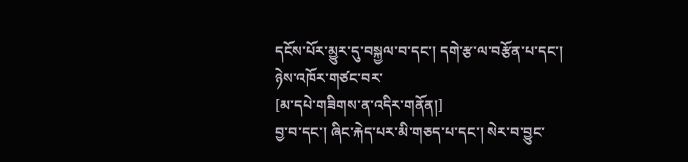དངོས་པོར་མྱུར་དུ་བསྐྱལ་བ་དང་། དགེ་རྩ་ལ་བརྩོན་པ་དང་། ཉེས་འཁོར་གཙང་བར་
[མ་དཔེ་གཟིགས་ན་འདིར་གནོན།]
བྱ་བ་དང་། ཞིང་རྐེད་པར་མི་གཅད་པ་དང་། སེར་བ་བྱུང་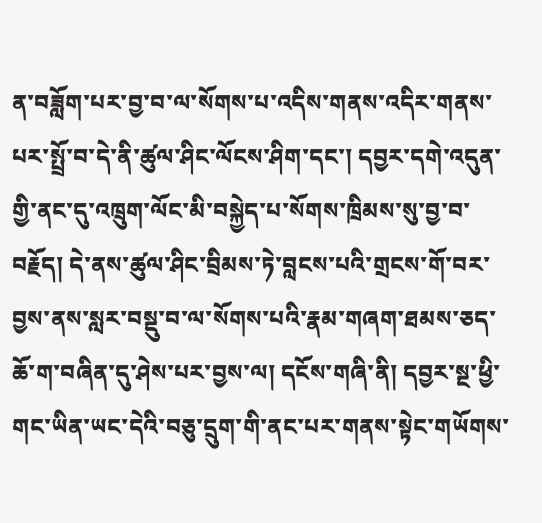ན་བཟློག་པར་བྱ་བ་ལ་སོགས་པ་འདིས་གནས་འདིར་གནས་པར་སྤྲོ་བ་དེ་ནི་ཚུལ་ཤིང་ལོངས་ཤིག་དང་། དབྱར་དགེ་འདུན་གྱི་ནང་དུ་འཁྲུག་ལོང་མི་བསྐྱེད་པ་སོགས་ཁྲིམས་སུ་བྱ་བ་བརྗོད། དེ་ནས་ཚུལ་ཤིང་བྲིམས་ཏེ་བླངས་པའི་གྲངས་གོ་བར་བྱས་ནས་སླར་བསྡུ་བ་ལ་སོགས་པའི་རྣམ་གཞག་ཐམས་ཅད་ཆོ་ག་བཞིན་དུ་ཤེས་པར་བྱས་ལ། དངོས་གཞི་ནི། དབྱར་སྔ་ཕྱི་གང་ཡིན་ཡང་དེའི་བཅུ་དྲུག་གི་ནང་པར་གནས་སྟེང་གཡོགས་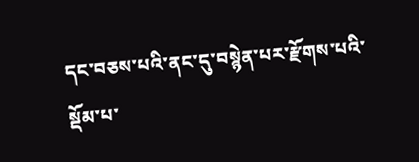དང་བཅས་པའི་ནང་དུ་བསྙེན་པར་རྫོགས་པའི་སྡོམ་པ་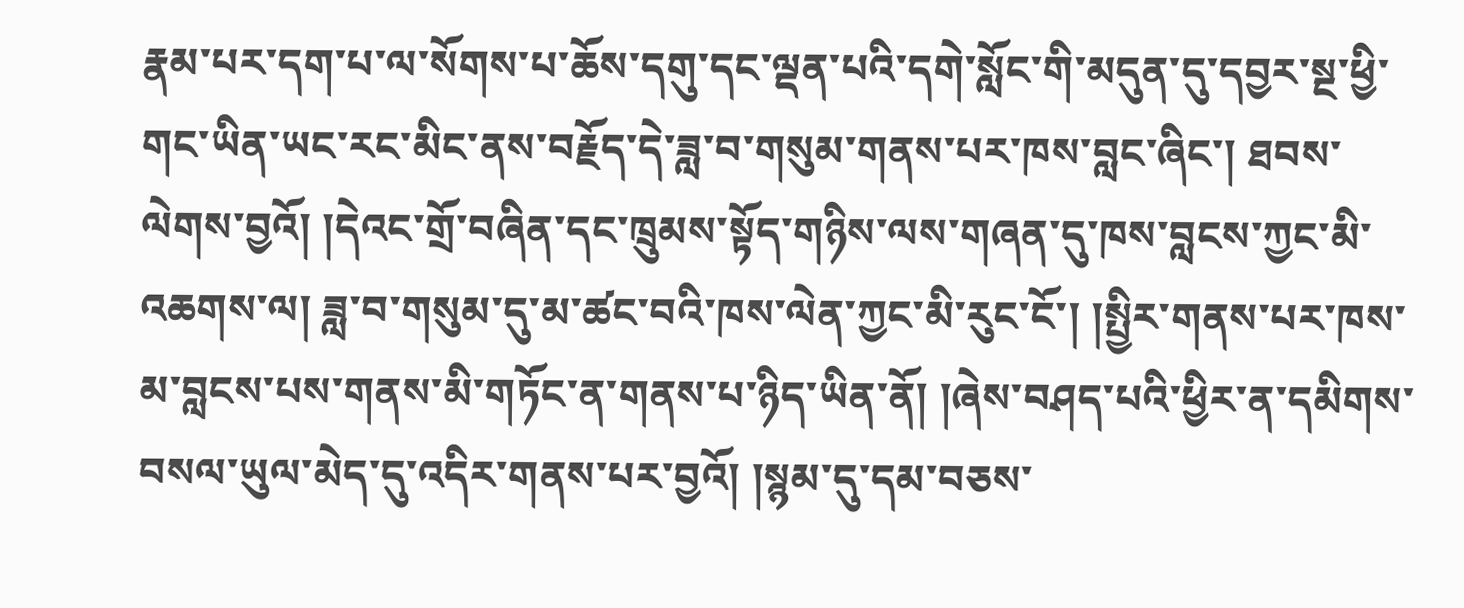རྣམ་པར་དག་པ་ལ་སོགས་པ་ཆོས་དགུ་དང་ལྡན་པའི་དགེ་སློང་གི་མདུན་དུ་དབྱར་སྔ་ཕྱི་གང་ཡིན་ཡང་རང་མིང་ནས་བརྗོད་དེ་ཟླ་བ་གསུམ་གནས་པར་ཁས་བླང་ཞིང་། ཐབས་ལེགས་བྱའོ། །དེའང་གྲོ་བཞིན་དང་ཁྲུམས་སྟོད་གཉིས་ལས་གཞན་དུ་ཁས་བླངས་ཀྱང་མི་འཆགས་ལ། ཟླ་བ་གསུམ་དུ་མ་ཚང་བའི་ཁས་ལེན་ཀྱང་མི་རུང་ངོ་། །སྤྱིར་གནས་པར་ཁས་མ་བླངས་པས་གནས་མི་གཏོང་ན་གནས་པ་ཉིད་ཡིན་ནོ། །ཞེས་བཤད་པའི་ཕྱིར་ན་དམིགས་བསལ་ཡུལ་མེད་དུ་འདིར་གནས་པར་བྱའོ། །སྙམ་དུ་དམ་བཅས་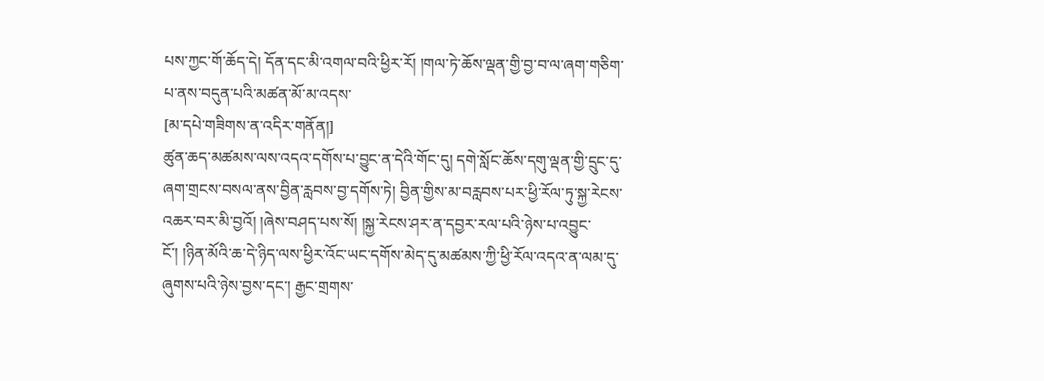པས་ཀྱང་གོ་ཆོད་དེ། དོན་དང་མི་འགལ་བའི་ཕྱིར་རོ། །གལ་ཏེ་ཆོས་ལྡན་གྱི་བྱ་བ་ལ་ཞག་གཅིག་པ་ནས་བདུན་པའི་མཚན་མོ་མ་འདས་
[མ་དཔེ་གཟིགས་ན་འདིར་གནོན།]
ཚུན་ཆད་མཚམས་ལས་འདའ་དགོས་པ་བྱུང་ན་དེའི་གོང་དུ། དགེ་སློང་ཆོས་དགུ་ལྡན་གྱི་དྲུང་དུ་ཞག་གྲངས་བསལ་ནས་བྱིན་རླབས་བྱ་དགོས་ཏེ། བྱིན་གྱིས་མ་བརླབས་པར་ཕྱི་རོལ་ཏུ་སྐྱ་རེངས་འཆར་བར་མི་བྱའོ། །ཞེས་བཤད་པས་སོ། །སྐྱ་རེངས་ཤར་ན་དབྱར་རལ་པའི་ཉེས་པ་འབྱུང་ངོ་། །ཉིན་མོའི་ཆ་དེ་ཉིད་ལས་ཕྱིར་འོང་ཡང་དགོས་མེད་དུ་མཚམས་ཀྱི་ཕྱི་རོལ་འདའ་ན་ལམ་དུ་ཞུགས་པའི་ཉེས་བྱས་དང་། རྒྱང་གྲགས་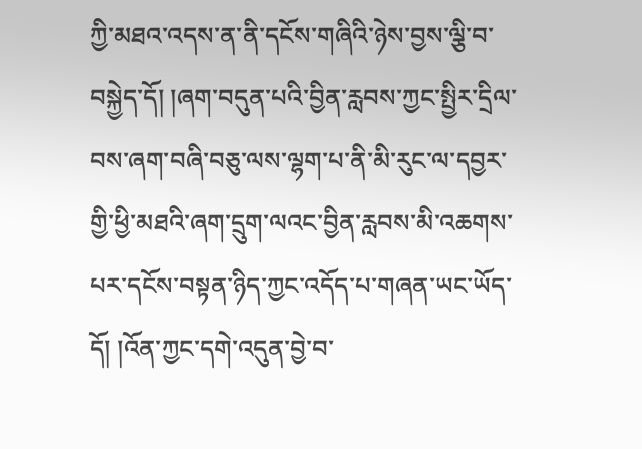ཀྱི་མཐའ་འདས་ན་ནི་དངོས་གཞིའི་ཉེས་བྱས་ལྕི་བ་བསྐྱེད་དོ། །ཞག་བདུན་པའི་བྱིན་རླབས་ཀྱང་སྤྱིར་དྲིལ་བས་ཞག་བཞི་བཅུ་ལས་ལྷག་པ་ནི་མི་རུང་ལ་དབྱར་གྱི་ཕྱི་མཐའི་ཞག་དྲུག་ལའང་བྱིན་རླབས་མི་འཆགས་པར་དངོས་བསྟན་ཉིད་ཀྱང་འདོད་པ་གཞན་ཡང་ཡོད་དོ། །འོན་ཀྱང་དགེ་འདུན་བྱེ་བ་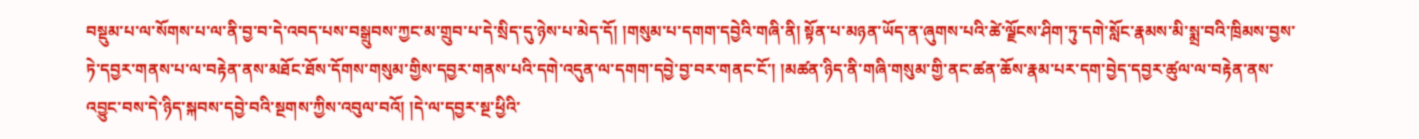བསྡུམ་པ་ལ་སོགས་པ་ལ་ནི་བྱ་བ་དེ་འབད་པས་བསྒྲུབས་ཀྱང་མ་གྲུབ་པ་དེ་སྲིད་དུ་ཉེས་པ་མེད་དོ། །གསུམ་པ་དགག་དབྱེའི་གཞི་ནི། སྟོན་པ་མཉན་ཡོད་ན་ཞུགས་པའི་ཚེ་ལྗོངས་ཤིག་ཏུ་དགེ་སློང་རྣམས་མི་སྨྲ་བའི་ཁྲིམས་བྱས་ཏེ་དབྱར་གནས་པ་ལ་བརྟེན་ནས་མཐོང་ཐོས་དོགས་གསུམ་གྱིས་དབྱར་གནས་པའི་དགེ་འདུན་ལ་དགག་དབྱེ་བྱ་བར་གནང་ངོ་། །མཚན་ཉིད་ནི་གཞི་གསུམ་གྱི་ནང་ཚན་ཆོས་རྣམ་པར་དག་བྱེད་དབྱར་ཚུལ་ལ་བརྟེན་ནས་འབྱུང་བས་དེ་ཉིད་སྐབས་དབྱེ་བའི་སྔགས་ཀྱིས་འབུལ་བའོ། །དེ་ལ་དབྱར་སྔ་ཕྱིའི་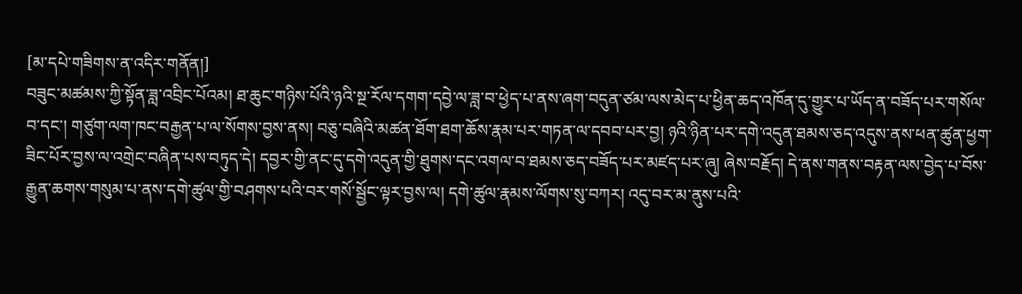[མ་དཔེ་གཟིགས་ན་འདིར་གནོན།]
བཟུང་མཚམས་ཀྱི་སྟོན་ཟླ་འབྲིང་པོའམ། ཐ་ཆུང་གཉིས་པོའི་ཉའི་སྔ་རོལ་དགག་དབྱེ་ལ་ཟླ་བ་ཕྱེད་པ་ནས་ཞག་བདུན་ཙམ་ལས་མེད་པ་ཕྱིན་ཆད་འཁོན་དུ་གྱུར་པ་ཡོད་ན་བཟོད་པར་གསོལ་བ་དང་། གཙུག་ལག་ཁང་བརྒྱན་པ་ལ་སོགས་བྱས་ནས། བཅུ་བཞིའི་མཚན་ཐོག་ཐག་ཆོས་རྣམ་པར་གཏན་ལ་དབབ་པར་བྱ། ཉའི་ཉིན་པར་དགེ་འདུན་ཐམས་ཅད་འདུས་ནས་ཕན་ཚུན་ཕྱག་ཟིང་པོར་བྱས་ལ་འགྲེང་བཞིན་པས་བཏུད་དེ། དབྱར་གྱི་ནང་དུ་དགེ་འདུན་གྱི་ཐུགས་དང་འགལ་བ་ཐམས་ཅད་བཟོད་པར་མཛད་པར་ཞུ། ཞེས་བརྗོད། དེ་ནས་གནས་བརྟན་ལས་བྱེད་པ་བོས་རྒྱུན་ཆགས་གསུམ་པ་ནས་དགེ་ཚུལ་གྱི་བཤགས་པའི་བར་གསོ་སྦྱོང་ལྟར་བྱས་ལ། དགེ་ཚུལ་རྣམས་ལོགས་སུ་བཀར། འདུ་བར་མ་ནུས་པའི་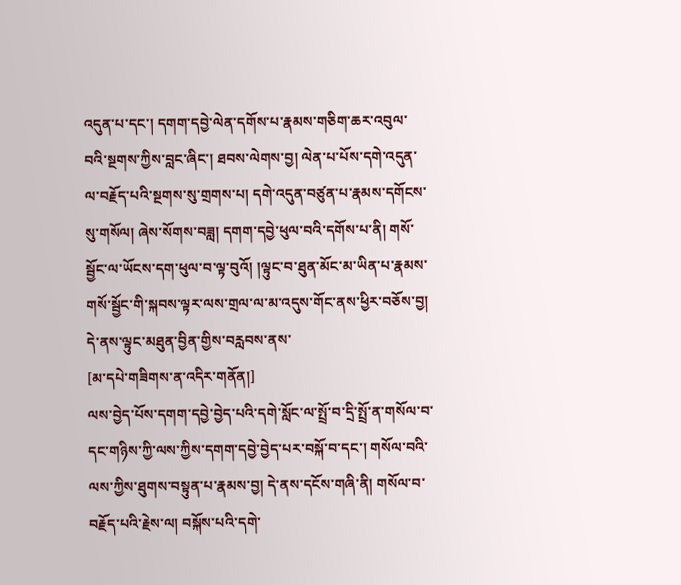འདུན་པ་དང་། དགག་དབྱེ་ལེན་དགོས་པ་རྣམས་གཅིག་ཆར་འབུལ་བའི་སྔགས་ཀྱིས་བླང་ཞིང་། ཐབས་ལེགས་བྱ། ལེན་པ་པོས་དགེ་འདུན་ལ་བརྗོད་པའི་སྔགས་སུ་གྲགས་པ། དགེ་འདུན་བཙུན་པ་རྣམས་དགོངས་སུ་གསོལ། ཞེས་སོགས་བཟླ། དགག་དབྱེ་ཕུལ་བའི་དགོས་པ་ནི། གསོ་སྦྱོང་ལ་ཡོངས་དག་ཕུལ་བ་ལྟ་བུའོ། །ལྟུང་བ་ཐུན་མོང་མ་ཡིན་པ་རྣམས་གསོ་སྦྱོང་གི་སྐབས་ལྟར་ལས་གྲལ་ལ་མ་འདུས་གོང་ནས་ཕྱིར་བཅོས་བྱ། དེ་ནས་ལྟུང་མཐུན་བྱིན་གྱིས་བརླབས་ནས་
[མ་དཔེ་གཟིགས་ན་འདིར་གནོན།]
ལས་བྱེད་པོས་དགག་དབྱེ་བྱེད་པའི་དགེ་སློང་ལ་སྤྲོ་བ་དྲི་སྤྲོ་ན་གསོལ་བ་དང་གཉིས་ཀྱི་ལས་ཀྱིས་དགག་དབྱེ་བྱེད་པར་བསྐོ་བ་དང་། གསོལ་བའི་ལས་ཀྱིས་ཐུགས་བསྟུན་པ་རྣམས་བྱ། དེ་ནས་དངོས་གཞི་ནི། གསོལ་བ་བརྗོད་པའི་རྗེས་ལ། བསྐོས་པའི་དགེ་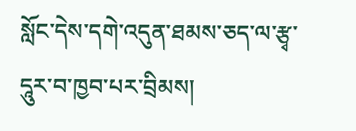སློང་དེས་དགེ་འདུན་ཐམས་ཅད་ལ་རྩྭ་དཱུར་བ་ཁྱབ་པར་བྲིམས།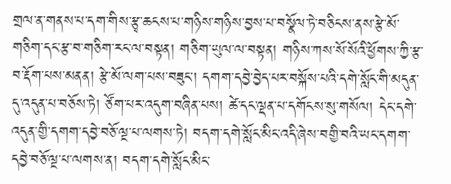གྲལ་ན་གནས་པ་དག་གིས་རྩྭ་ཆངས་པ་གཉིས་གཉིས་བྱས་པ་བསྣོལ་ཏེ་བཅིངས་ནས་རྩེ་མོ་གཅིག་དང་རྩ་བ་གཅིག་རང་ལ་བསྟན། གཅིག་ཡུལ་ལ་བསྟན། གཉིས་ཀས་སོ་སོའི་ཕྱོགས་ཀྱི་རྩ་བ་རྡོག་པས་མནན། རྩེ་མོ་ལག་པས་བཟུང་། དགག་དབྱེ་བྱེད་པར་བསྐོས་པའི་དགེ་སློང་གི་མདུན་དུ་འདུན་པ་བཅོས་ཏེ། ཙོག་པར་འདུག་བཞིན་པས། ཚེ་དང་ལྡན་པ་དགོངས་སུ་གསོལ། དེང་དགེ་འདུན་གྱི་དགག་དབྱེ་བཅོ་ལྔ་པ་ལགས་ཏེ། བདག་དགེ་སློང་མིང་འདི་ཞེས་བགྱི་བའི་ཡང་དགག་དབྱེ་བཅོ་ལྔ་པ་ལགས་ན། བདག་དགེ་སློང་མིང་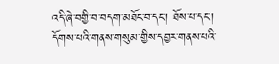འདི་ཞེ་བགྱི་བ་བདག་མཐོང་བ་དང་། ཐོས་པ་དང་། དོགས་པའི་གནས་གསུམ་གྱིས་དབྱར་གནས་པའི་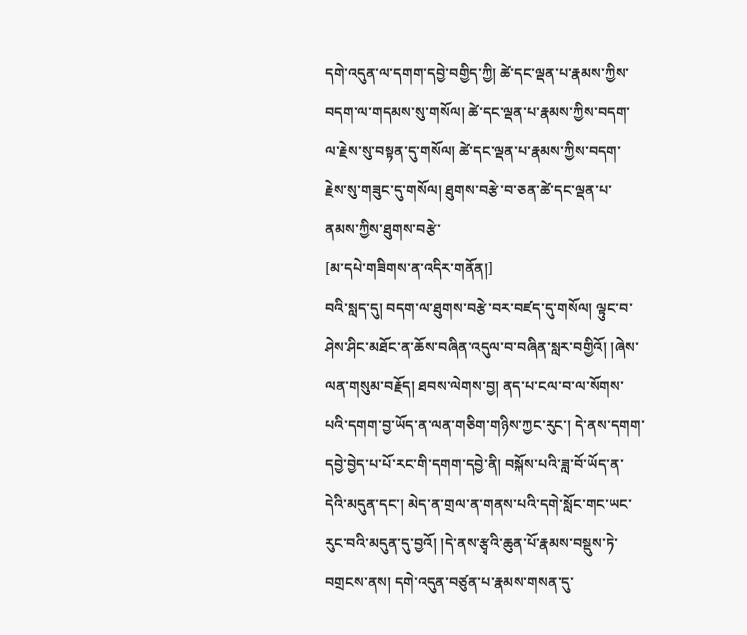དགེ་འདུན་ལ་དགག་དབྱེ་བགྱིད་ཀྱི། ཚེ་དང་ལྡན་པ་རྣམས་ཀྱིས་བདག་ལ་གདམས་སུ་གསོལ། ཚེ་དང་ལྡན་པ་རྣམས་ཀྱིས་བདག་ལ་རྗེས་སུ་བསྟན་དུ་གསོལ། ཚེ་དང་ལྡན་པ་རྣམས་ཀྱིས་བདག་རྗེས་སུ་གཟུང་དུ་གསོལ། ཐུགས་བརྩེ་བ་ཅན་ཚེ་དང་ལྡན་པ་ནམས་ཀྱིས་ཐུགས་བརྩེ་
[མ་དཔེ་གཟིགས་ན་འདིར་གནོན།]
བའི་སླད་དུ། བདག་ལ་ཐུགས་བརྩེ་བར་བཛད་དུ་གསོལ། ལྟུང་བ་ཤེས་ཤིང་མཐོང་ན་ཆོས་བཞིན་འདུལ་བ་བཞིན་སླར་བགྱིའོ། །ཞེས་ལན་གསུམ་བརྗོད། ཐབས་ལེགས་བྱ། ནད་པ་ངལ་བ་ལ་སོགས་པའི་དགག་བྱ་ཡོད་ན་ལན་གཅིག་གཉིས་ཀྱང་རུང་། དེ་ནས་དགག་དབྱེ་བྱེད་པ་པོ་རང་གི་དགག་དབྱེ་ནི། བསྐོས་པའི་ཟླ་བོ་ཡོད་ན་དེའི་མདུན་དང་། མེད་ན་གྲལ་ན་གནས་པའི་དགེ་སློང་གང་ཡང་རུང་བའི་མདུན་དུ་བྱའོ། །དེ་ནས་རྩྭའི་ཆུན་པོ་རྣམས་བསྡུས་ཏེ་བགྲངས་ནས། དགེ་འདུན་བཙུན་པ་རྣམས་གསན་དུ་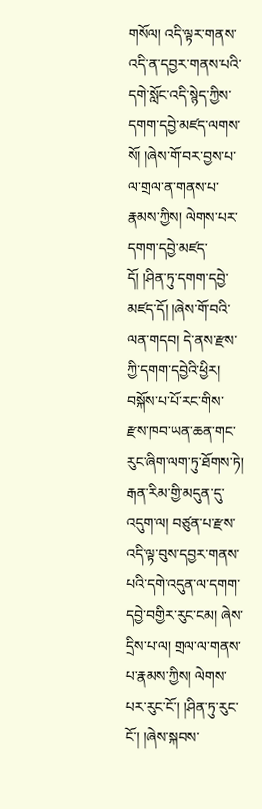གསོལ། འདི་ལྟར་གནས་འདི་ན་དབྱར་གནས་པའི་དགེ་སློང་འདི་སྙེད་ཀྱིས་དགག་དབྱེ་མཛད་ལགས་སོ། །ཞེས་གོ་བར་བྱས་པ་ལ་གྲལ་ན་གནས་པ་རྣམས་ཀྱིས། ལེགས་པར་དགག་དབྱེ་མཛད་དོ། །ཤིན་ཏུ་དགག་དབྱེ་མཛད་དོ། །ཞེས་གོ་བའི་ལན་གདབ། དེ་ནས་རྫས་ཀྱི་དགག་དབྱེའི་ཕྱིར། བསྐོས་པ་པོ་རང་གིས་རྫས་ཁབ་ཡན་ཆན་གང་རུང་ཞིག་ལག་ཏུ་ཐོགས་ཏེ། རྒན་རིམ་གྱི་མདུན་དུ་འདུག་ལ། བཙུན་པ་རྫས་འདི་ལྟ་བུས་དབྱར་གནས་པའི་དགེ་འདུན་ལ་དགག་དབྱེ་བགྱིར་རུང་ངམ། ཞེས་དྲིས་པ་ལ། གྲལ་ལ་གནས་པ་རྣམས་ཀྱིས། ལེགས་པར་རུང་ངོ་། །ཤིན་ཏུ་རུང་ངོ་། །ཞེས་སྐབས་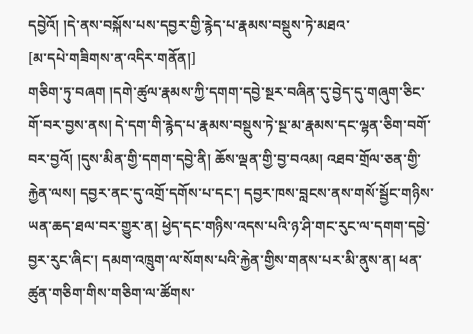དབྱེའོ། །དེ་ནས་བསྐོས་པས་དབྱར་གྱི་རྙེད་པ་རྣམས་བསྡུས་ཏེ་མཐའ་
[མ་དཔེ་གཟིགས་ན་འདིར་གནོན།]
གཅིག་ཏུ་བཞག །དགེ་ཚུལ་རྣམས་ཀྱི་དགག་དབྱེ་སྔར་བཞིན་དུ་བྱེད་དུ་གཞུག་ཅིང་གོ་བར་བྱས་ནས། དེ་དག་གི་རྙེད་པ་རྣམས་བསྡུས་ཏེ་སྔ་མ་རྣམས་དང་ལྷན་ཅིག་བགོ་བར་བྱའོ། །དུས་མིན་གྱི་དགག་དབྱེ་ནི། ཆོས་ལྡན་གྱི་བྱ་བའམ། འཐབ་གྲོལ་ཅན་གྱི་རྐྱེན་ལས། དབྱར་ནང་དུ་འགྲོ་དགོས་པ་དང་། དབྱར་ཁས་བླངས་ནས་གསོ་སྦྱོང་གཉིས་ཡན་ཆད་ཐལ་བར་གྱུར་ན། ཕྱེད་དང་གཉིས་འདས་པའི་ཉ་ཤི་གང་རུང་ལ་དགག་དབྱེ་བྱར་རུང་ཞིང་། དམག་འཁྲུག་ལ་སོགས་པའི་རྐྱེན་གྱིས་གནས་པར་མི་ནུས་ན། ཕན་ཚུན་གཅིག་གིས་གཅིག་ལ་ཚོགས་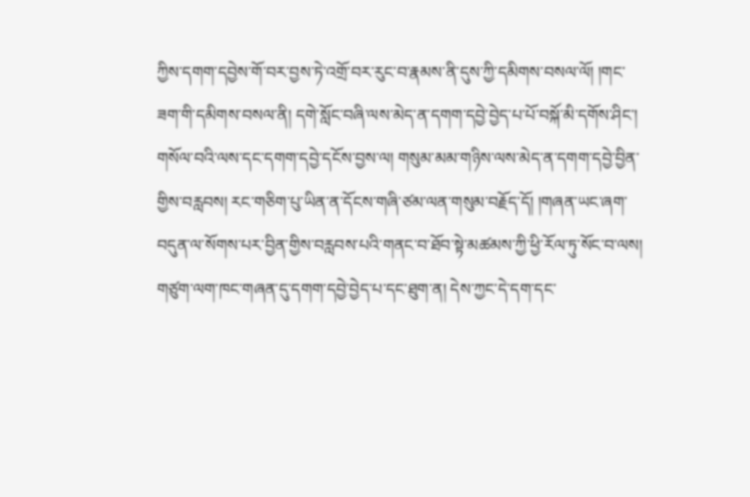ཀྱིས་དགག་དབྱེས་གོ་བར་བྱས་ཏེ་འགྲོ་བར་རུང་བ་རྣམས་ནི་དུས་ཀྱི་དམིགས་བསལ་ལོ། །གང་ཟག་གི་དམིགས་བསལ་ནི། དགེ་སློང་བཞི་ལས་མེད་ན་དགག་དབྱེ་བྱེད་པ་པོ་བསྐོ་མི་དགོས་ཤིང་། གསོལ་བའི་ལས་དང་དགག་དབྱེ་དངོས་བྱས་ལ། གསུམ་མམ་གཉིས་ལས་མེད་ན་དགག་དབྱེ་བྱིན་གྱིས་བརླབས། རང་གཅིག་པུ་ཡིན་ན་དོངས་གཞི་ཙམ་ལན་གསུམ་བརྗོད་དོ། །གཞན་ཡང་ཞག་བདུན་ལ་སོགས་པར་བྱིན་གྱིས་བརླབས་པའི་གནང་བ་ཐོབ་སྟེ་མཚམས་ཀྱི་ཕྱི་རོལ་ཏུ་སོང་བ་ལས། གཙུག་ལག་ཁང་གཞན་དུ་དགག་དབྱེ་བྱེད་པ་དང་ཐུག་ན། དེས་ཀྱང་དེ་དག་དང་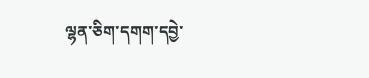ལྷན་ཅིག་དགག་དབྱེ་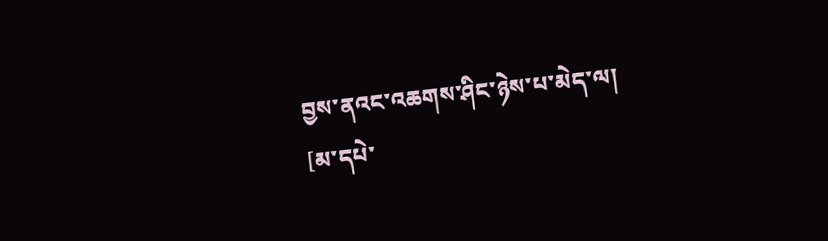བྱས་ནའང་འཆགས་ཤིང་ཉེས་པ་མེད་ལ།
[མ་དཔེ་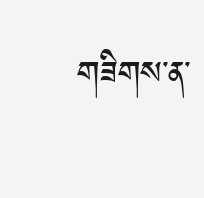གཟིགས་ན་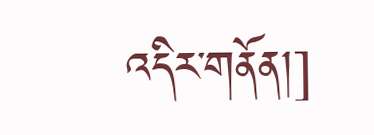འདིར་གནོན།]